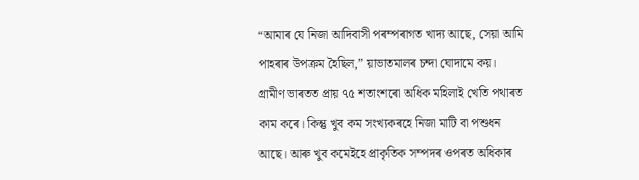“আমাৰ যে নিজা আদিবাসী পৰম্পৰাগত খাদ্য আছে, সেয়া আমি পাহৰাৰ উপক্ৰম হৈছিল,” য়াভাতমালৰ চন্দা ঘোদামে কয়।
গ্ৰামীণ ভাৰতত প্ৰায় ৭৫ শতাংশৰো অধিক মহিলাই খেতি পথাৰত কাম কৰে। কিন্তু খুব কম সংখ্যকৰহে নিজা মাটি বা পশুধন আছে। আৰু খুব কমেইহে প্ৰাকৃতিক সম্পদৰ ওপৰত অধিকাৰ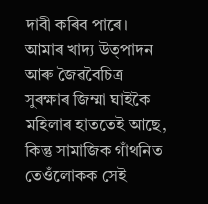দাবী কৰিব পাৰে। আমাৰ খাদ্য উত্পাদন আৰু জৈৱবৈচিত্ৰ সুৰক্ষাৰ জিম্মা ঘাইকৈ মহিলাৰ হাততেই আছে, কিন্তু সামাজিক গাঁথনিত তেওঁলোকক সেই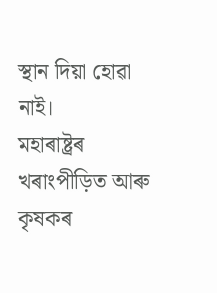স্থান দিয়া হোৱা নাই।
মহাৰাষ্ট্ৰৰ খৰাংপীড়িত আৰু কৃষকৰ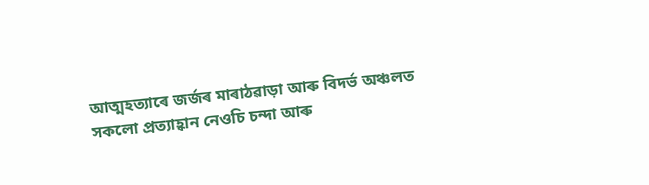আত্মহত্যাৰে জৰ্জৰ মাৰাঠৱাড়া আৰু বিদৰ্ভ অঞ্চলত সকলো প্ৰত্যাহ্বান নেওচি চন্দা আৰু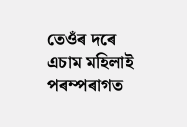তেওঁৰ দৰে এচাম মহিলাই পৰম্পৰাগত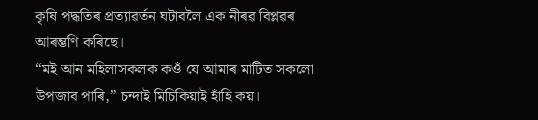কৃষি পদ্ধতিৰ প্ৰত্যাৱৰ্তন ঘটাবলৈ এক নীৰৱ বিপ্লৱৰ আৰম্ভণি কৰিছে।
“মই আন মহিলাসকলক কওঁ যে আমাৰ মাটিত সকলো উপজাব পাৰি,” চন্দাই মিচিকিয়াই হাঁহি কয়।